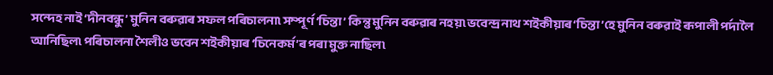সন্দেহ নাই ‘দীনবন্ধু’ মুনিন বৰুৱাৰ সফল পৰিচালনা৷ সম্পূৰ্ণ ‘চিন্তা’ কিন্তু মুনিন বৰুৱাৰ নহয়৷ ভবেন্দ্ৰ নাথ শইকীয়াৰ ‘চিন্তা’হে মুনিন বৰুৱাই ৰূপালী পৰ্দালৈ আনিছিল৷ পৰিচালনা শৈলীও ভবেন শইকীয়াৰ ‘চিনেকৰ্ম’ৰ পৰা মুক্ত নাছিল৷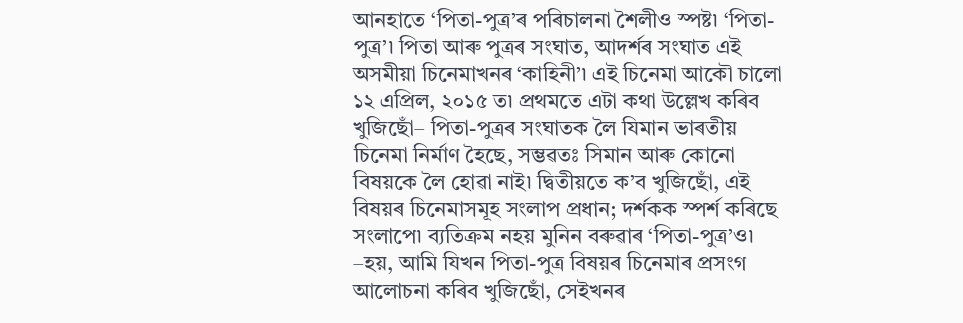আনহাতে ‘পিতা-পুত্ৰ’ৰ পৰিচালনা শৈলীও স্পষ্ট৷ ‘পিতা-পুত্ৰ’৷ পিতা আৰু পুত্ৰৰ সংঘাত, আদৰ্শৰ সংঘাত এই অসমীয়া চিনেমাখনৰ ‘কাহিনী’৷ এই চিনেমা আকৌ চালো ১২ এপ্ৰিল, ২০১৫ ত৷ প্ৰথমতে এটা কথা উল্লেখ কৰিব খুজিছোঁ– পিতা-পুত্ৰৰ সংঘাতক লৈ যিমান ভাৰতীয় চিনেমা নিৰ্মাণ হৈছে, সম্ভৱতঃ সিমান আৰু কোনো বিষয়কে লৈ হোৱা নাই৷ দ্বিতীয়তে ক’ব খুজিছোঁ, এই বিষয়ৰ চিনেমাসমূহ সংলাপ প্ৰধান; দৰ্শকক স্পৰ্শ কৰিছে সংলাপে৷ ব্যতিক্ৰম নহয় মুনিন বৰুৱাৰ ‘পিতা-পুত্ৰ’ও৷ –হয়, আমি যিখন পিতা-পুত্ৰ বিষয়ৰ চিনেমাৰ প্ৰসংগ আলোচনা কৰিব খুজিছোঁ, সেইখনৰ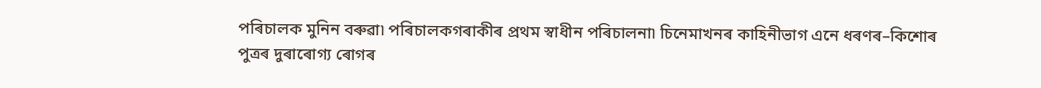পৰিচালক মুনিন বৰুৱা৷ পৰিচালকগৰাকীৰ প্ৰথম স্বাধীন পৰিচালনা৷ চিনেমাখনৰ কাহিনীভাগ এনে ধৰণৰ–কিশোৰ পুত্ৰৰ দুৰাৰোগ্য ৰোগৰ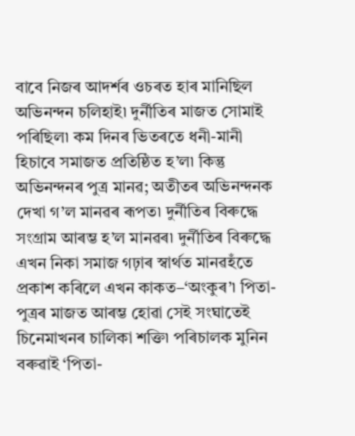বাবে নিজৰ আদৰ্শৰ ওচৰত হাৰ মানিছিল অভিনন্দন চলিহাই৷ দুৰ্নীতিৰ মাজত সোমাই পৰিছিল৷ কম দিনৰ ভিতৰতে ধনী-মানী হিচাবে সমাজত প্ৰতিষ্ঠিত হ’ল৷ কিন্তু অভিনন্দনৰ পুত্ৰ মানৱ; অতীতৰ অভিনন্দনক দেখা গ’ল মানৱৰ ৰূপত৷ দুৰ্নীতিৰ বিৰুদ্ধে সংগ্ৰাম আৰম্ভ হ’ল মানৱৰ৷ দুৰ্নীতিৰ বিৰুদ্ধে এখন নিকা সমাজ গঢ়াৰ স্বাৰ্থত মানৱহঁতে প্ৰকাশ কৰিলে এখন কাকত–‘অংকুৰ’৷ পিতা-পুত্ৰৰ মাজত আৰম্ভ হোৱা সেই সংঘাতেই চিনেমাখনৰ চালিকা শক্তি৷ পৰিচালক মুনিন বৰুৱাই ‘পিতা-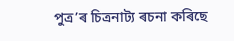পুত্ৰ’ৰ চিত্ৰনাট্য ৰচনা কৰিছে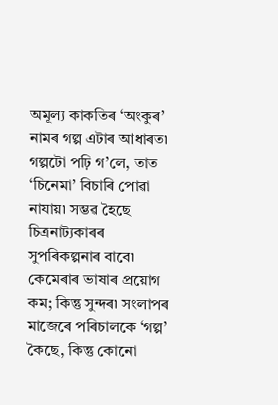অমূল্য কাকতিৰ ‘অংকুৰ’ নামৰ গল্প এটাৰ আধাৰত৷ গল্পটো পঢ়ি গ’লে, তাত ‘চিনেমা’ বিচাৰি পোৱা নাযায়৷ সম্ভৱ হৈছে চিত্ৰনাট্যকাৰৰ সুপৰিকল্পনাৰ বাবে৷ কেমেৰাৰ ভাষাৰ প্ৰয়োগ কম; কিন্তু সুন্দৰ৷ সংলাপৰ মাজেৰে পৰিচালকে ‘গল্প’ কৈছে, কিন্তু কোনো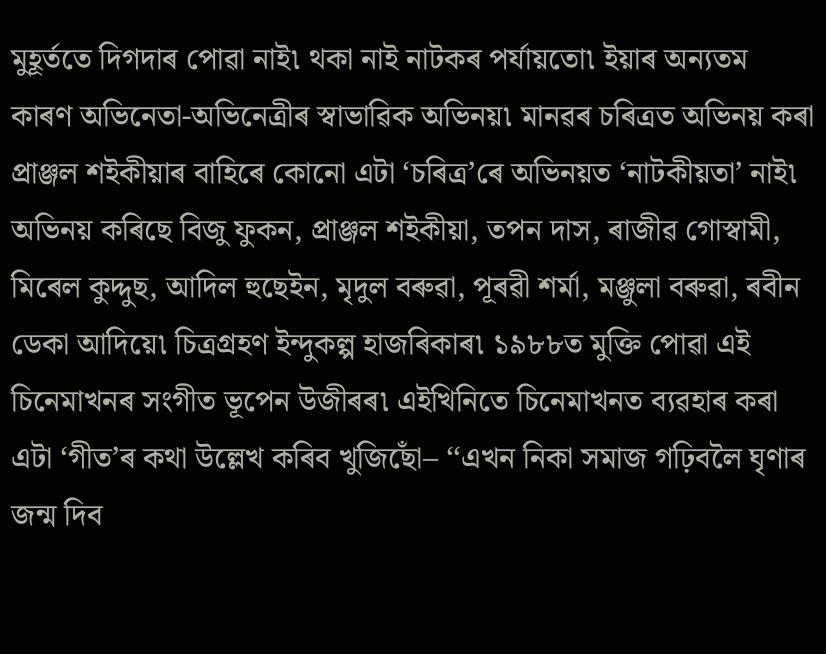মুহূৰ্ততে দিগদাৰ পোৱা নাই৷ থকা নাই নাটকৰ পৰ্যায়তো৷ ইয়াৰ অন্যতম কাৰণ অভিনেতা-অভিনেত্ৰীৰ স্বাভাৱিক অভিনয়৷ মানৱৰ চৰিত্ৰত অভিনয় কৰা প্ৰাঞ্জল শইকীয়াৰ বাহিৰে কোনো এটা ‘চৰিত্ৰ’ৰে অভিনয়ত ‘নাটকীয়তা’ নাই৷ অভিনয় কৰিছে বিজু ফুকন, প্ৰাঞ্জল শইকীয়া, তপন দাস, ৰাজীৱ গোস্বামী, মিৰেল কুদ্দুছ, আদিল হুছেইন, মৃদুল বৰুৱা, পূৰৱী শৰ্মা, মঞ্জুলা বৰুৱা, ৰবীন ডেকা আদিয়ে৷ চিত্ৰগ্ৰহণ ইন্দুকল্প হাজৰিকাৰ৷ ১৯৮৮ত মুক্তি পোৱা এই চিনেমাখনৰ সংগীত ভূপেন উজীৰৰ৷ এইখিনিতে চিনেমাখনত ব্যৱহাৰ কৰা এটা ‘গীত’ৰ কথা উল্লেখ কৰিব খুজিছোঁ– ‘‘এখন নিকা সমাজ গঢ়িবলৈ ঘৃণাৰ জন্ম দিব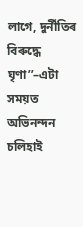লাগে, দুৰ্নীতিৰ বিৰুদ্ধে ঘৃণা’’–এটা সময়ত অভিনন্দন চলিহাই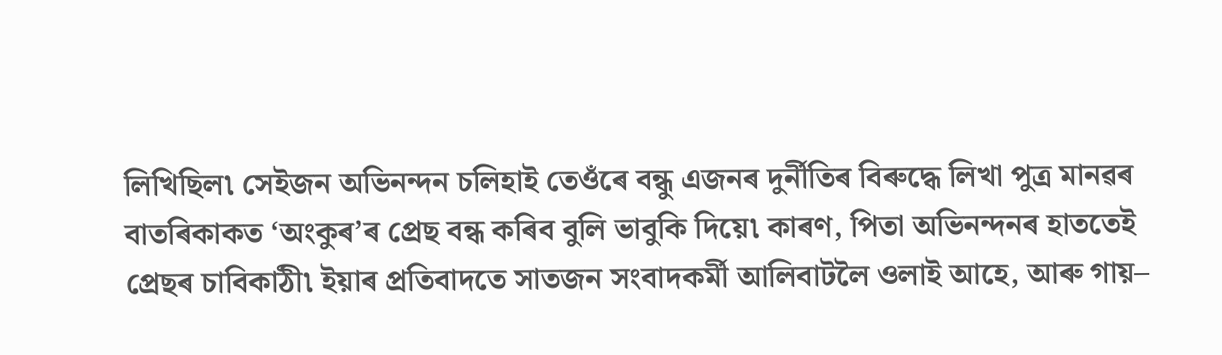লিখিছিল৷ সেইজন অভিনন্দন চলিহাই তেওঁৰে বন্ধু এজনৰ দুৰ্নীতিৰ বিৰুদ্ধে লিখা পুত্ৰ মানৱৰ বাতৰিকাকত ‘অংকুৰ’ৰ প্ৰেছ বন্ধ কৰিব বুলি ভাবুকি দিয়ে৷ কাৰণ, পিতা অভিনন্দনৰ হাততেই প্ৰেছৰ চাবিকাঠী৷ ইয়াৰ প্ৰতিবাদতে সাতজন সংবাদকৰ্মী আলিবাটলৈ ওলাই আহে, আৰু গায়–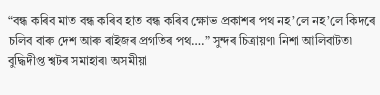“বন্ধ কৰিব মাত বন্ধ কৰিব হাত বন্ধ কৰিব ক্ষোভ প্ৰকাশৰ পথ নহ’লে নহ’লে কিদৰে চলিব বাৰু দেশ আৰু ৰাইজৰ প্ৰগতিৰ পথ….” সুন্দৰ চিত্ৰায়ণ৷ নিশা আলিবাটত৷ বুদ্ধিদীপ্ত শ্বটৰ সমাহাৰ৷ অসমীয়া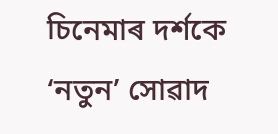চিনেমাৰ দৰ্শকে ‘নতুন’ সোৱাদ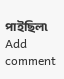পাইছিল৷
Add comment